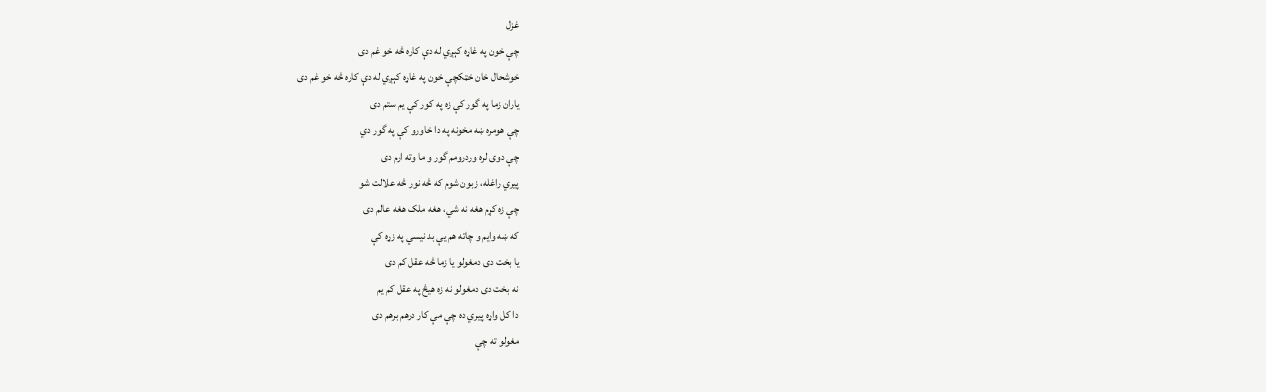غزل
چې خون په غاړه کېږي له دې کاره څه خو غم دی
خوشحال خان خټکچې خون په غاړه کېږي له دې کاره څه خو غم دی
ياران زما په گور کې زه په کور کې يم ستم دی
چې هومره ښه مخونه په دا خاورو کې په گور دي
چې دوی لره وردرومم گور و ما وته ارم دی
پيري راغله، زبون شوم که څه نور څه علالت شو
چې زه کړم هغه نه شي، هغه ملک هغه عالم دی
که ښه وايم و چاته هم يې بد نيسي په زړه کې
يا بخت دی دمغولو يا زما څه عقل کم دی
نه بخت دی دمغولو نه زه هيڅ په عقل کم يم
دا کل واړه پيري ده چې مې کار درهم برهم دی
مغولو ته چې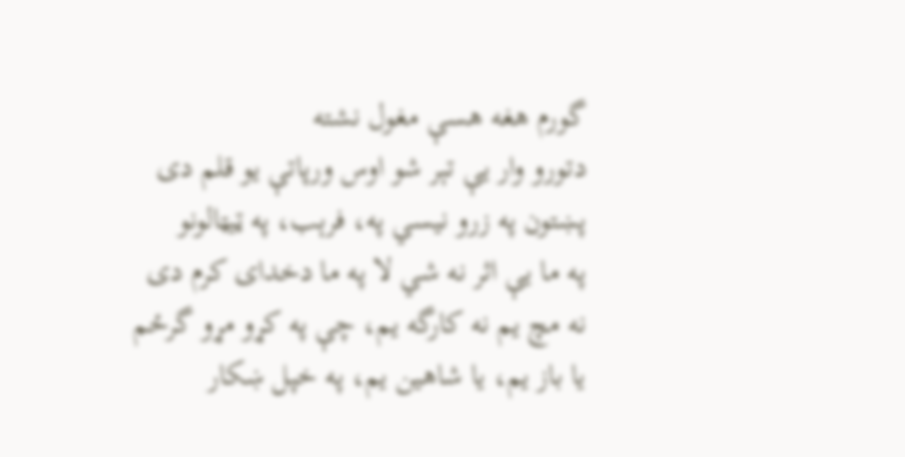گورم هغه هسې مغول نشته
دتورو وار يې تېر شو اوس ورپاتې يو قلم دی
پښتون په زرو نيسي په، فرېب، په ټيټالونو
په ما يې اثر نه شي لا په ما دخدای کرم دی
نه مچ يم نه کارگه يم، چې په کړو مړو گرځم
يا باز يم، يا شاهين يم، په خپل ښکار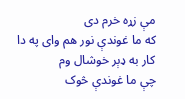مې زړه خرم دی
که ما غوندې نور هم وای په دا کار به ډېر خوشال وم
چې ما غوندې څوک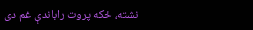نشته، ځکه پروت راباندې غم دی